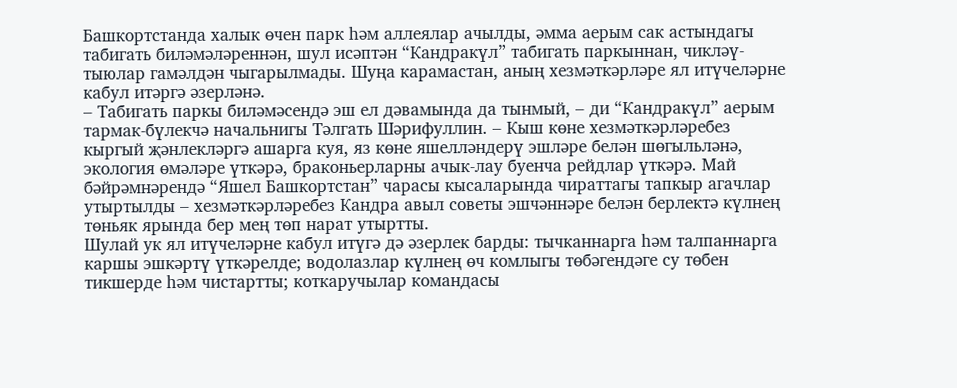Башкортстанда халык өчен парк һәм аллеялар ачылды, әмма аерым сак астындагы табигать биләмәләреннән, шул исәптән “Кандракүл” табигать паркыннан, чикләү-тыюлар гамәлдән чыгарылмады. Шуңа карамастан, аның хезмәткәрләре ял итүчеләрне кабул итәргә әзерләнә.
– Табигать паркы биләмәсендә эш ел дәвамында да тынмый, – ди “Кандракүл” аерым тармак-бүлекчә начальнигы Тәлгать Шәрифуллин. – Кыш көне хезмәткәрләребез кыргый җәнлекләргә ашарга куя, яз көне яшелләндерү эшләре белән шөгыльләнә, экология өмәләре үткәрә, браконьерларны ачык-лау буенча рейдлар үткәрә. Май бәйрәмнәрендә “Яшел Башкортстан” чарасы кысаларында чираттагы тапкыр агачлар утыртылды – хезмәткәрләребез Кандра авыл советы эшчәннәре белән берлектә күлнең төньяк ярында бер мең төп нарат утыртты.
Шулай ук ял итүчеләрне кабул итүгә дә әзерлек барды: тычканнарга һәм талпаннарга каршы эшкәртү үткәрелде; водолазлар күлнең өч комлыгы төбәгендәге су төбен тикшерде һәм чистартты; коткаручылар командасы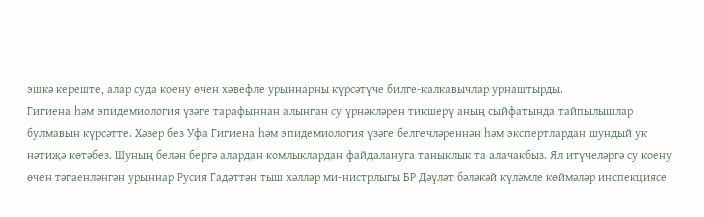эшкә кереште, алар суда коену өчен хәвефле урыннарны күрсәтүче билге-калкавычлар урнаштырды.
Гигиена һәм эпидемиология үзәге тарафыннан алынган су үрнәкләрен тикшерү аның сыйфатында тайпылышлар булмавын күрсәтте. Хәзер без Уфа Гигиена һәм эпидемиология үзәге белгечләреннән һәм экспертлардан шундый ук нәтиҗә көтәбез. Шуның белән бергә алардан комлыклардан файдалануга таныклык та алачакбыз. Ял итүчеләргә су коену өчен тәгаенләнгән урыннар Русия Гадәттән тыш хәлләр ми-нистрлыгы БР Дәүләт бәләкәй күләмле көймәләр инспекциясе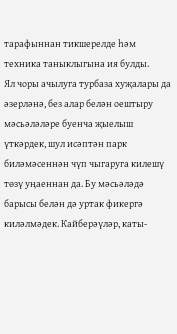тарафыннан тикшерелде һәм техника таныклыгына ия булды.
Ял чоры ачылуга турбаза хуҗалары да әзерләнә, без алар белән оештыру мәсьәләләре буенча җыелыш үткәрдек, шул исәптән парк биләмәсеннән чүп чыгаруга килешү төзү уңаеннан да. Бу мәсьәләдә барысы белән дә уртак фикергә киләлмәдек. Кайберәүләр, каты-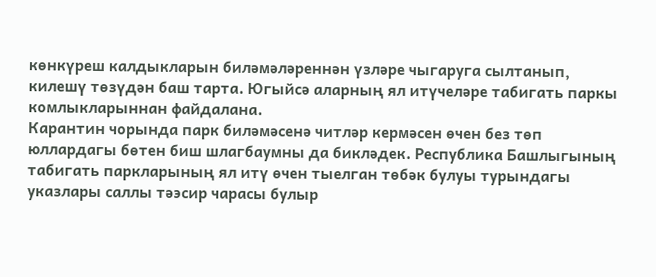көнкүреш калдыкларын биләмәләреннән үзләре чыгаруга сылтанып, килешү төзүдән баш тарта. Югыйсә аларның ял итүчеләре табигать паркы комлыкларыннан файдалана.
Карантин чорында парк биләмәсенә читләр кермәсен өчен без төп юллардагы бөтен биш шлагбаумны да бикләдек. Республика Башлыгының табигать паркларының ял итү өчен тыелган төбәк булуы турындагы указлары саллы тәэсир чарасы булыр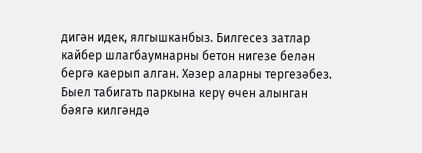дигән идек, ялгышканбыз. Билгесез затлар кайбер шлагбаумнарны бетон нигезе белән бергә каерып алган. Хәзер аларны тергезәбез.
Быел табигать паркына керү өчен алынган бәягә килгәндә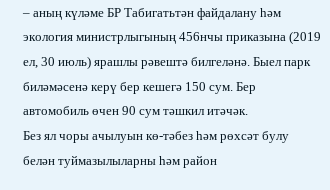– аның күләме БР Табигатьтән файдалану һәм экология министрлыгының 456нчы приказына (2019 ел, 30 июль) ярашлы рәвештә билгеләнә. Быел парк биләмәсенә керү бер кешегә 150 сум. Бер автомобиль өчен 90 сум тәшкил итәчәк.
Без ял чоры ачылуын кө-тәбез һәм рөхсәт булу белән туймазылыларны һәм район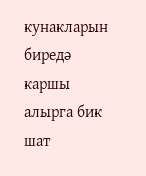кунакларын биредә каршы алырга бик шат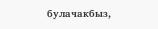булачакбыз,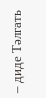– диде Тәлгать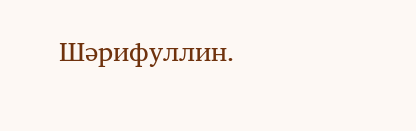Шәрифуллин.